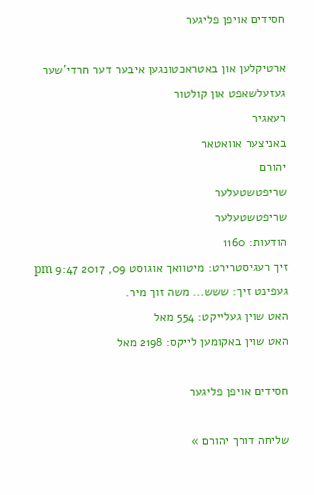חסידים אויפן פליגער

ארטיקלען און באטראכטונגען איבער דער חרדי'שער געזעלשאפט און קולטור
רעאגיר
באניצער אוואטאר
יהורם
שריפטשטעלער
שריפטשטעלער
הודעות: 1160
זיך רעגיסטרירט: מיטוואך אוגוסט 09, 2017 9:47 pm
געפינט זיך: ששש... משה זוך מיר.
האט שוין געלייקט: 554 מאל
האט שוין באקומען לייקס: 2198 מאל

חסידים אויפן פליגער

שליחה דורך יהורם »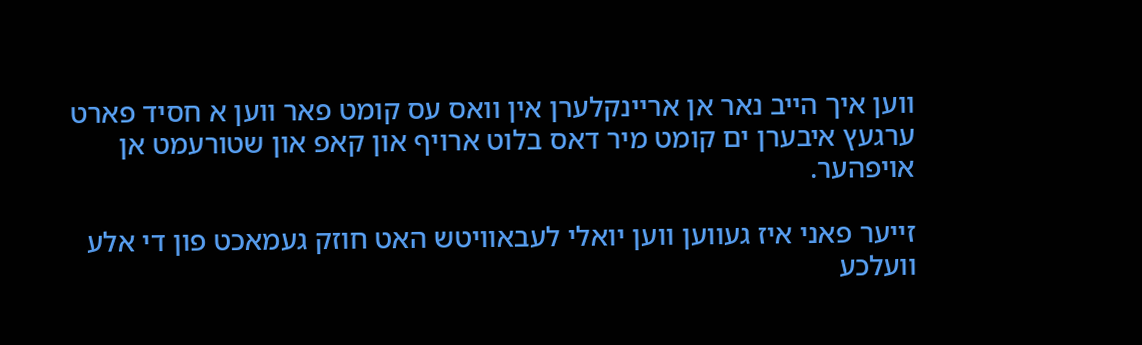ווען איך הייב נאר אן אריינקלערן אין וואס עס קומט פאר ווען א חסיד פארט ערגעץ איבערן ים קומט מיר דאס בלוט ארויף און קאפ און שטורעמט אן אויפהער.

זייער פאני איז געווען ווען יואלי לעבאוויטש האט חוזק געמאכט פון די אלע וועלכע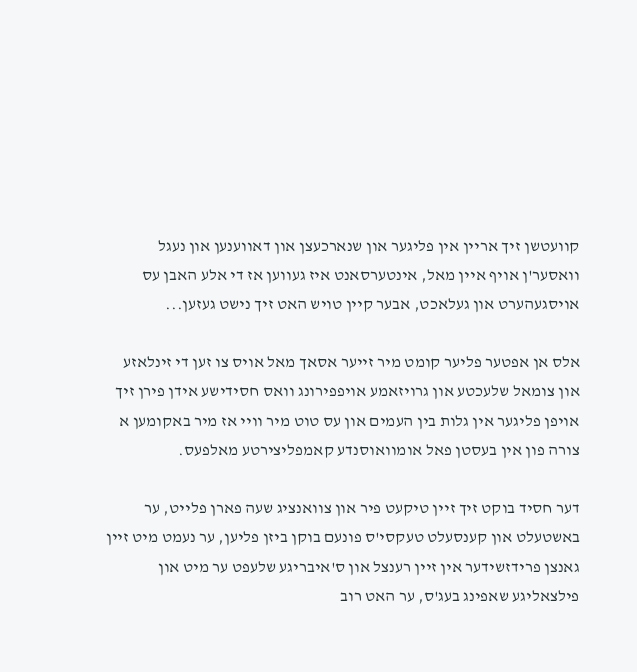קוועטשן זיך אריין אין פליגער און שנארכעצן און דאווענען און נעגל וואסער'ן אויף איין מאל, אינטערסאנט איז געווען אז די אלע האבן עס אויסגעהערט און געלאכט, אבער קיין טויש האט זיך נישט געזען...

אלס אן אפטער פליער קומט מיר זייער אסאך מאל אויס צו זען די זינלאזע און צומאל שלעכטע און גרויזאמע אויפפירונג וואס חסידישע אידן פירן זיך אויפן פליגער אין גלות בין העמים און עס טוט מיר וויי אז מיר באקומען א צורה פון אין בעסטן פאל אומוואוסנדע קאמפליצירטע מאלפעס.

דער חסיד בוקט זיך זיין טיקעט פיר און צוואנציג שעה פארן פלייט, ער באשטעלט און קענסעלט טעקסי'ס פונעם בוקן ביזן פליען, ער נעמט מיט זיין גאנצן פרידזשידער אין זיין רענצל און ס'איבריגע שלעפט ער מיט און פילצאליגע שאפינג בעג'ס, ער האט רוב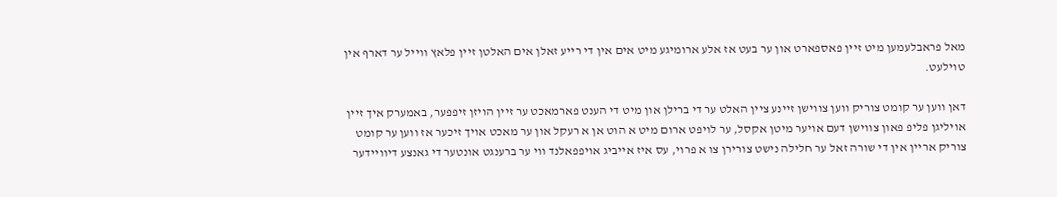מאל פראבלעמען מיט זיין פאספארט און ער בעט אז אלע ארומיגע מיט אים אין די רייע זאלן אים האלטן זיין פלאץ ווייל ער דארף אין טוילעט.

דאן ווען ער קומט צוריק ווען צווישן זיינע ציין האלט ער די ברילן און מיט די הענט פארמאכט ער זיין הויזן זיפפער, באמערק איך זיין אויליגן פליפ פאון צווישן דעם אויער מיטן אקסל, ער לויפט ארום מיט א הוט אן א רעקל און ער מאכט אויך זיכער אז ווען ער קומט צוריק אריין אין די שורה זאל ער חלילה נישט צורירן צו א פרוי, עס איז אייביג אויפפאלנד ווי ער ברענגט אונטער די גאנצע דיוויידער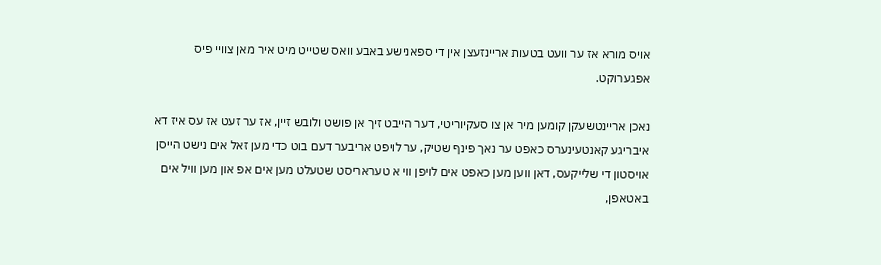אויס מורא אז ער וועט בטעות אריינזעצן אין די ספאנישע באבע וואס שטייט מיט איר מאן צוויי פיס אפגערוקט.

נאכן אריינטשעקן קומען מיר אן צו סעקיוריטי, דער הייבט זיך אן פושט ולובש זיין, אז ער זעט אז עס איז דא איבריגע קאנטעינערס כאפט ער נאך פינף שטיק, ער לויפט אריבער דעם בוט כדי מען זאל אים נישט הייסן אויסטון די שלייקעס, דאן ווען מען כאפט אים לויפן ווי א טעראריסט שטעלט מען אים אפ און מען וויל אים באטאפן,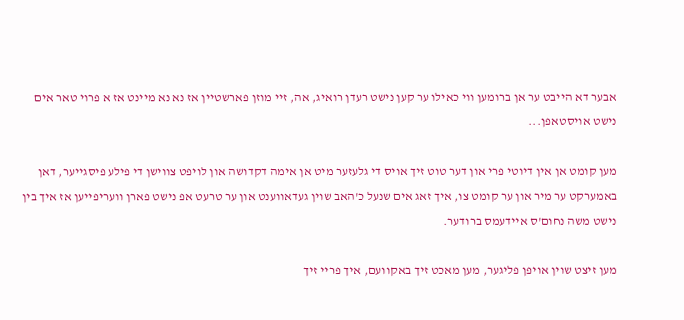אבער דא הייבט ער אן ברומען ווי כאילו ער קען נישט רעדן רואיג, אה, זיי מוזן פארשטיין אז נא נא מיינט אז א פרוי טאר אים נישט אויסטאפן...

מען קומט אן אין דיוטי פרי און דער טוט זיך אויס די גלעזער מיט אן אימה דקדושה און לויפט צווישן די פילע פיסגייער, דאן באמערקט ער מיר און ער קומט צו, איך זאג אים שנעל כ'האב שוין געדאווענט און ער טרעט אפ נישט פארן וועריפייען אז איך בין נישט משה נחום'ס איידעמס ברודער.

מען זיצט שוין אויפן פליגער, מען מאכט זיך באקוועם, איך פריי זיך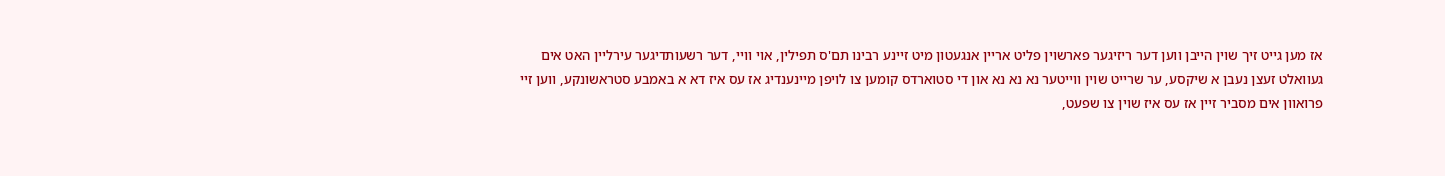אז מען גייט זיך שוין הייבן ווען דער ריזיגער פארשוין פליט אריין אנגעטון מיט זיינע רבינו תם'ס תפילין, אוי וויי, דער רשעותדיגער עירליין האט אים געוואלט זעצן נעבן א שיקסע, ער שרייט שוין ווייטער נא נא נא און די סטוארדס קומען צו לויפן מיינענדיג אז עס איז דא א באמבע סטראשונקע, ווען זיי פרואוון אים מסביר זיין אז עס איז שוין צו שפעט,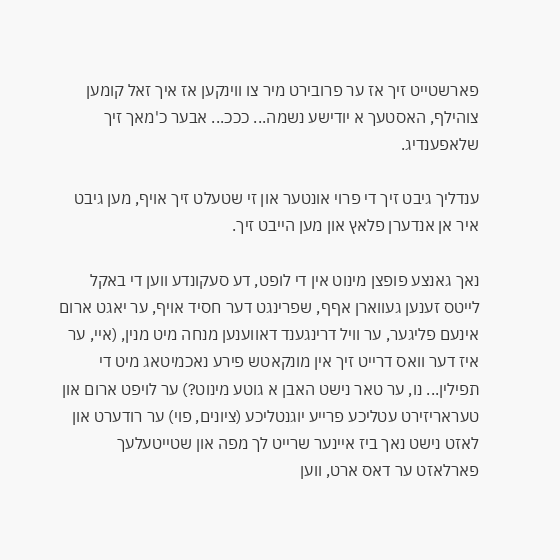פארשטייט זיך אז ער פרובירט מיר צו ווינקען אז איך זאל קומען צוהילף, האסטעך א יודישע נשמה... כככ... אבער כ'מאך זיך שלאפענדיג.

ענדליך גיבט זיך די פרוי אונטער און זי שטעלט זיך אויף, מען גיבט איר אן אנדערן פלאץ און מען הייבט זיך.

נאך גאנצע פופצן מינוט אין די לופט, דע סעקונדע ווען די באקל לייטס זענען געווארן אףף, שפרינגט דער חסיד אויף, ער יאגט ארום אינעם פליגער, ער וויל דרינגענד דאווענען מנחה מיט מנין, (איי, ער איז דער וואס דרייט זיך אין מונקאטש פירע נאכמיטאג מיט די תפילין... נו, ער טאר נישט האבן א גוטע מינוט?) ער לויפט ארום און טעראריזירט עטליכע פרייע יוגנטליכע (ציונים, פוי) ער רודערט און לאזט נישט נאך ביז איינער שרייט לך מפה און שטייטעלעך פארלאזט ער דאס ארט, ווען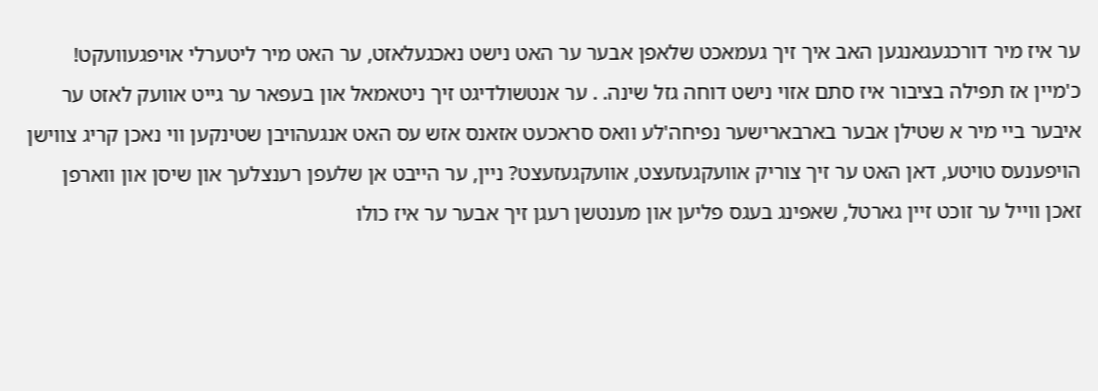ער איז מיר דורכגעגאנגען האב איך זיך געמאכט שלאפן אבער ער האט נישט נאכגעלאזט, ער האט מיר ליטערלי אויפגעוועקט! כ'מיין אז תפילה בציבור איז סתם אזוי נישט דוחה גזל שינה. . ער אנטשולדיגט זיך ניטאמאל און בעפאר ער גייט אוועק לאזט ער איבער ביי מיר א שטילן אבער בארבארישער נפיחה'לע וואס סראכעט אזאנס אזש עס האט אנגעהויבן שטינקען ווי נאכן קריג צווישן הויפענעס טויטע, דאן האט ער זיך צוריק אוועקגעזעצט, אוועקגעזעצט? ניין, ער הייבט אן שלעפן רענצלעך און שיסן און ווארפן זאכן ווייל ער זוכט זיין גארטל, שאפינג בעגס פליען און מענטשן רעגן זיך אבער ער איז כולו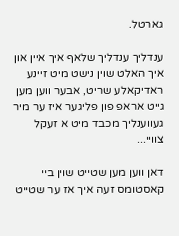גארטל.

ענדליך ענדליך שלאף איך איין און איך האלט שוין נישט מיט זיינע ראדיקאלע שריט, אבער ווען מען גייט אראפ פון פליגער איז ער מיר געווענליך מכבד מיט א זעקל צוויי...

דאן ווען מען שטייט שוין ביי קאסטומס זעה איך אז ער שטייט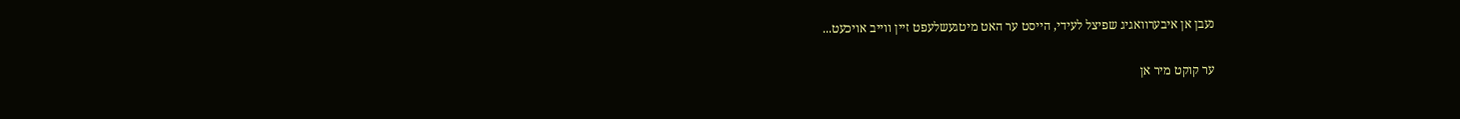נעבן אן איבערוואגיג שפיצל לעידי, הייסט ער האט מיטגעשלעפט זיין ווייב אויכעט...

ער קוקט מיר אן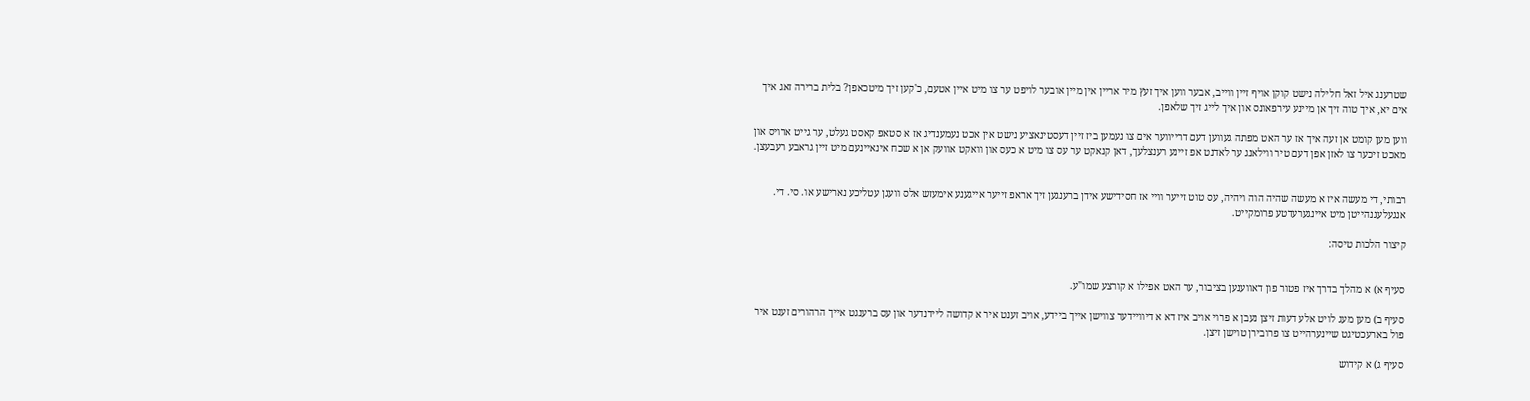שטרענג איל זאל חלילה נישט קוקן אויף זיין ווייב, אבער ווען איך זעץ מיר אריין אין מיין אובער לויפט ער צו מיט איין אטעם, כ'קען זיך מיטכאפן? בלית ברירה זאג איך אים יא, איך טוה זיך אן מיינע עירפאונס און איך לייג זיך שלאפן.

ווען מען קומט אן זעה איך אז ער האט מפתה געווען דעם דרייווער אים צו נעמען ביז זיין דעסטינאציע נישט אין אכט נעמענדיג אז א סטאפ קאסט געלט, ער גייט ארויס און מאכט זיכער צו לאזן אפן דעם טיר ווילאנג ער לאדנט אפ זיינע רענצלעך, דאן קנאקט ער עס צו מיט א כעס און וואקט אוועק אן א שכח אינאיינעם מיט זיין גראבע רעבעצן.


רבותי, די מעשה איז א מעשה שהיה הוה ויהיה, עס טוט זייער וויי אז חסידישע אידן ברענגען זיך אראפ זייער אייגענע אימעזש אלס וועגן עטליכע נארישע או. סי. די. אנגעלעגנהייטן מיט איינגערעדטע פרומקייט.

קיצור הלכות טיסה:


סעיף א) א מהלך בדרך איז פטור פון דאווענען בציבור, ער האט אפילו א קורצע שמו"ע.

סעיף ב) מען מעג לויט אלע דעות זיצן נעבן א פרוי אויב איז דא א דיוויידער צווישן אייך ביידע, אויב זענט איר א קדושה ליידנדער און עס ברענגט אייך הרהורים זענט איר פול בארעכטיגט שיינערהייט צו פרובירן טוישן זיצן.

סעיף ג) א קידוש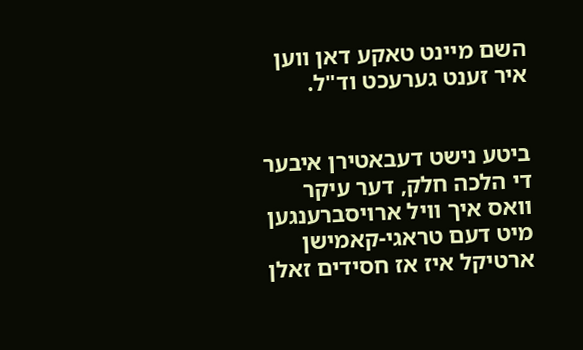השם מיינט טאקע דאן ווען איר זענט גערעכט וד"ל.


ביטע נישט דעבאטירן איבער די הלכה חלק, דער עיקר וואס איך וויל ארויסברענגען מיט דעם טראגי-קאמישן ארטיקל איז אז חסידים זאלן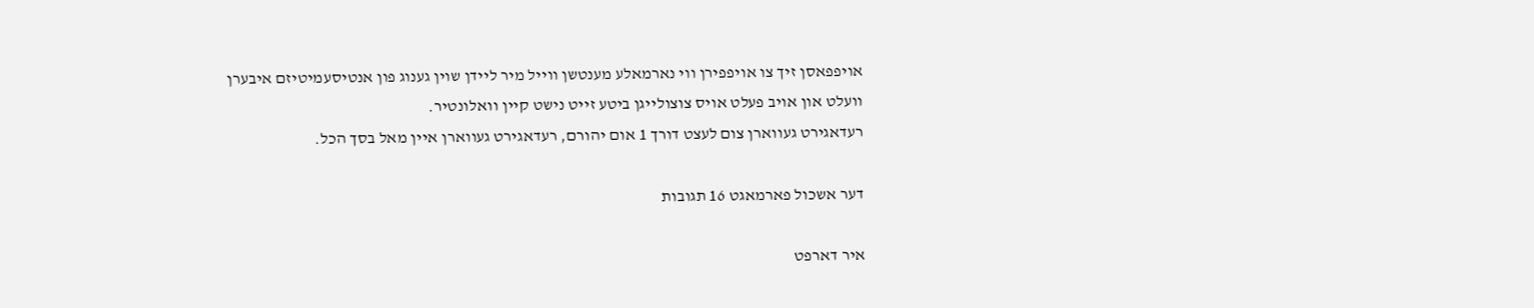אויפפאסן זיך צו אויפפירן ווי נארמאלע מענטשן ווייל מיר ליידן שוין גענוג פון אנטיסעמיטיזם איבערן וועלט און אויב פעלט אויס צוצולייגן ביטע זייט נישט קיין וואלונטיר.
רעדאגירט געווארן צום לעצט דורך 1 אום יהורם, רעדאגירט געווארן איין מאל בסך הכל.

דער אשכול פארמאגט 16 תגובות

איר דארפט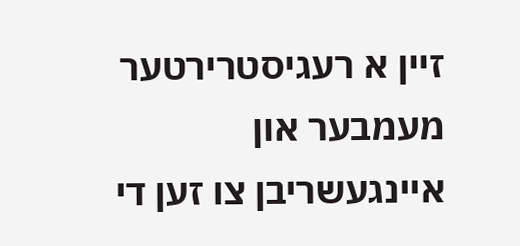זיין א רעגיסטרירטער מעמבער און איינגעשריבן צו זען די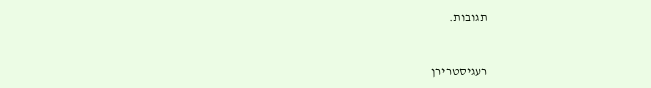תגובות.


רעגיסטרירן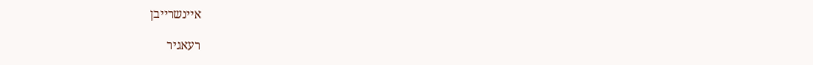איינשרייבן

רעאגיר